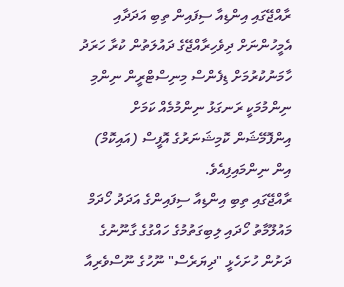ރާއްޖޭގައި އިންޑިއާ ސިފައިން ތިބި އަދަދާއި އެމީހުންނަށް ދިވެހިރާއްޖޭގެ ދައުލަތުން ކުރާ ހަރަދު ހާމަނުކުރުމަށް ޑިފެންސް މިނިސްޓްރީން ނިންމި ނިންމުމަކީ ރަނގަޅު ނިންމުމެއް ކަމަށް އިންފޮމޭޝަން ކޮމިޝަނަރުގެ އޮފީސް (އައިކޮމް) އިން ނިންމައިފިއެވެ.
ރާއްޖޭގައި ތިބި އިންޑިއާ ސިފައިންގެ އަދަދު ހޯދަމް މައުލޫމާތު ހޯދައި ލިބިގަތުމުގެ ހައްގުގެ ގާނޫނުގެ ދަށުން ހުށަހެޅީ "ދިޔަރެސް" ނޫހުގެ ނޫސްވެރިއާ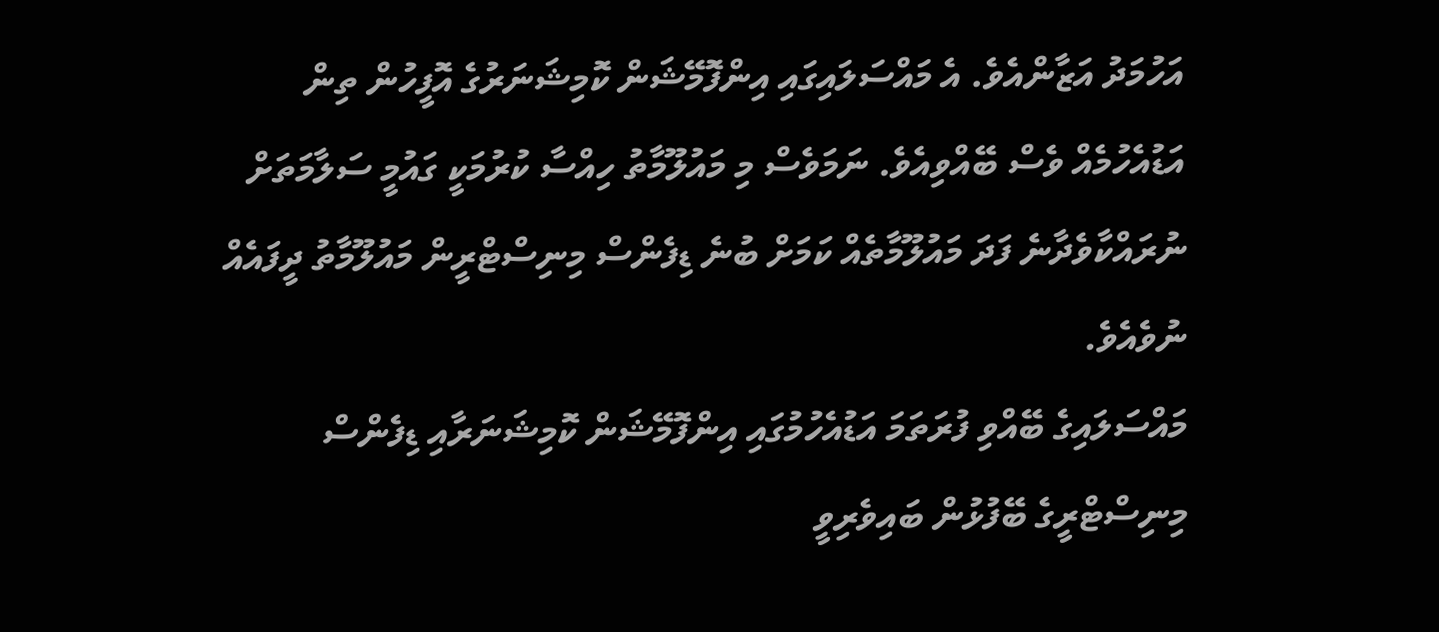އަހުމަދު އަޒާންއެވެ. އެ މައްސަލައިގައި އިންފޮމޭޝަން ކޮމިޝަނަރުގެ އޮފީހުން ތިން އަޑުއެހުމެއް ވެސް ބޭއްވިއެވެ. ނަމަވެސް މި މައުލޫމާތު ހިއްސާ ކުރުމަކީ ގައުމީ ސަލާމަތަށް ނުރައްކާވެދާނެ ފަދަ މައުލޫމާތެއް ކަމަށް ބުނެ ޑިފެންސް މިނިސްޓްރީން މައުލޫމާތު ދީފައެއް ނުވެއެވެ.
މައްސަލައިގެ ބޭއްވި ފުރަތަމަ އަޑުއެހުމުގައި އިންފޮމޭޝަން ކޮމިޝަނަރާއި ޑިފެންސް މިނިސްޓްރީގެ ބޭފުޅުން ބައިވެރިވީ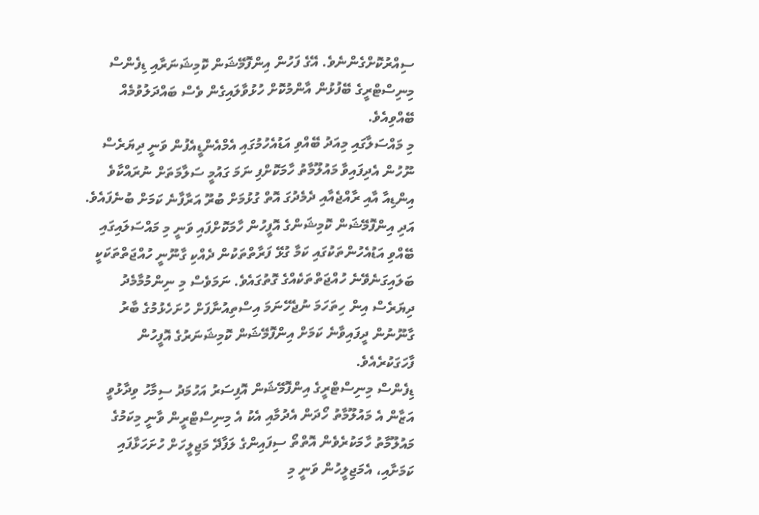ސިއްރުކޮށްގެންނެވެ. އޭގެ ފަހުން އިންފޮމޭޝަން ކޮމިޝަނަރާއި ޑިފެންސް މިނިސްޓްރީގެ ބޭފުޅުން އާންމުކޮށް ހުޅުވާލައިގެން ވެސް ބައްދަލުވުމެއް ބޭއްވިއެވެ.
މި މައްސަލާގައި މިއަދު ބޭއްވި އަޑުއެހުމުގައި އެމްއެންޑީއެފުން ވަނީ ދިޔަރެސް ނޫހުން އެދިފައިވާ މައުލޫމާތު ހާމަކޮށްފި ނަމަ ގައުމީ ސަލާމަތަށް ނުރައްކާވެ އިންޑިއާ އާއި ރާއްޖެއާއި ދެމެދުގަ އޮތް ގުޅުމަށް ބުރޫ އަރާފާނެ ކަމަށް ބުނެފައެވެ.
އަދި އިންފޮމޭޝަން ކޮމިޝަންގެ އޮފީހުން ހާމަކޮށްފައި ވަނީ މި މައްސަލައިގައި ބޭއްވި އަޑުއެހުންތަކުގައި ކަމާ ގުޅޭ ފަރާތްތަކުން ދެއްކި ގާނޫނީ ހުއްޖަތްތަކަކީ ބަލައިގަނެވޭނެ ހުއްޖަތްތަކެއްގެ ގޮތުގައެވެ. ނަމަވެސް މި ނިންމުމާމެދު ދިޔަރެސް އިން ހިތަހަމަ ނުޖެހޭނަމަ އިސްތިއުނާފަށް ހުށަހެޅުމުގެ ބާރު ގާނޫނުން ދީފައިވާނެ ކަމަށް އިންފޮމޭޝަން ކޮމިޝަނަރުގެ އޮފީހުން ފާހަގަކުރެއެވެ.
ޑިފެންސް މިނިސްޓްރީގެ އިންފޮމޭޝަން އޮފިސަރު އަހުމަދު ސިމާހު ވިދާޅުވީ އަޒާން އެ މައުލޫމާތު ހޯދަން އެދުމާއި އެކު އެ މިނިސްޓްރީން ވާނީ މިކަމުގެ މައުލޫމާތު ހާމަކުރެވެން އޮތްތޯ ސިފައިންގެ ލަފާދޭ މަޖިލީހަށް ހުށަހަޅާފައި ކަމަށާއި، އެމަޖިލީހުން ވަނީ މި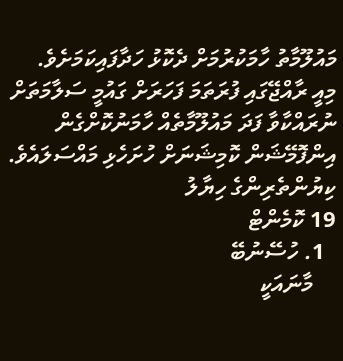މައުލޫމާތު ހާމަކުރުމަށް ދެކޮޅު ހަދާފައިކަމަށެވެ.
މިއީ ރާއްޖޭގައި ފުރަތަމަ ފަހަރަށް ގައުމީ ސަލާމަތަށް ނުރައްކާވާ ފަދަ މައުލޫމާތެއް ހާމަނުކޮށްގެން އިންފޮމޭޝަން ކޮމިޝަނަށް ހުށަހެޅި މައްސަލައެވެ.
ކިޔުންތެރިންގެ ހިޔާލު
19 ކޮމެންޓް
  1. ހުސޭނުބޭ
    މާނައަކީ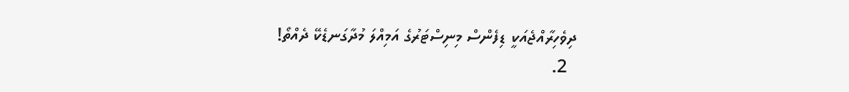ދިވެހިރާއްޖެއަކީ ޑިފެންސް މިނިސްޓަރުގެ އަމިއްލަ މުދާގަނޑެކޭ ދެއްތޯ!
  2.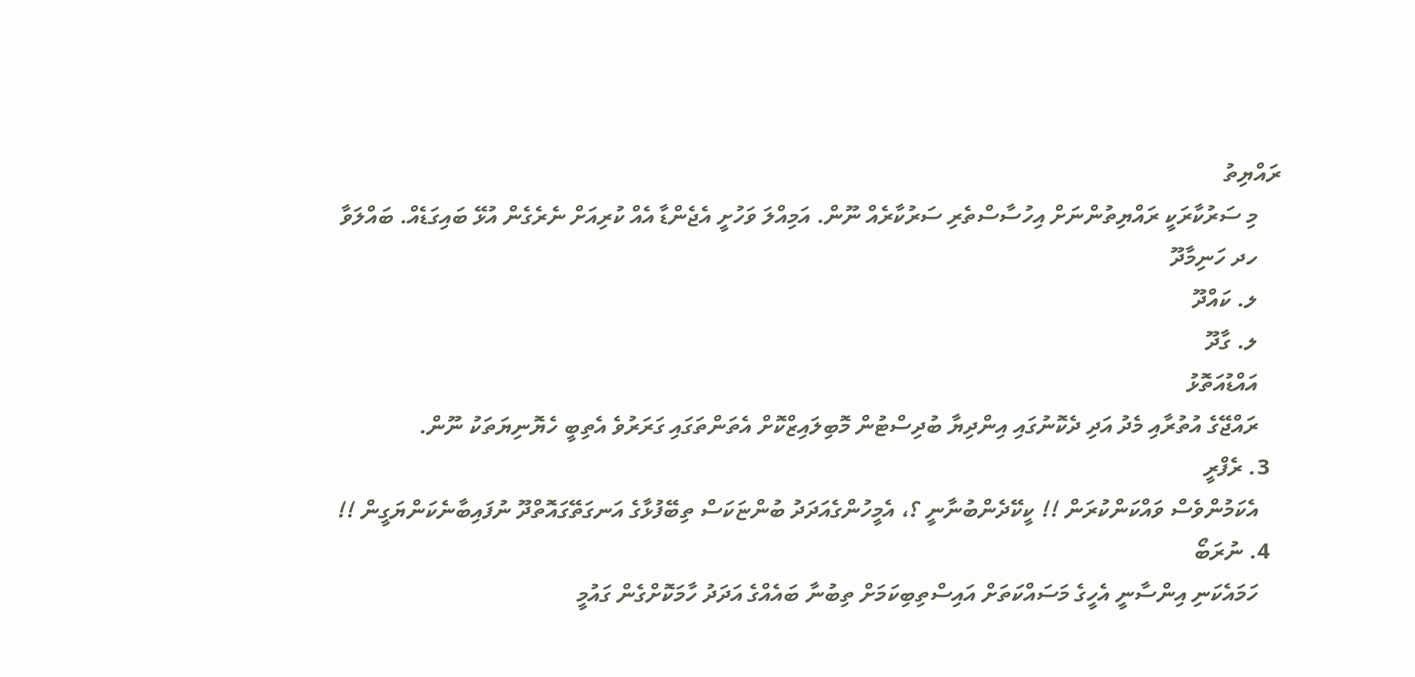ރައްޔިތު
    މި ސަރުކާރަކީ ރައްޔިތުންނަށް އިހުސާސްތެރި ސަރުކާރެއް ނޫން. އަމިއްލަ ވަހުށީ އެޖެންޑާ އެއް ކުރިއަށް ނެރެގެން އުޅޭ ބައިގަޑެއް. ބައްލަވާ
    ހދ ހަނިމާދޫ
    ލ. ކައްދޫ
    ލ. ގާދޫ
    އައްޑުއަތޮޅު
    ރައްޖޭގެ އުތުރާއި މެދު އަދި ދެކޮނުގައި އިންދިޔާ ބުދިސްޓުން މޮބިލައިޒްކޮށް އެތަންތަގައި ގަރަރުވެ އެތިބީ ހެޔޮނިޔަތަކު ނޫން.
  3. ރެފްރީ
    އެކަމުންވެސް ވައްކަންކުރަން !! ކީކޭދެންބުނާނީ ؟، އެމީހުންގެއަދަދު ބުންޏަކަސް ތިބޭފުޅާގެ އަނގަތޭގައޮތްދޫ ނުފައިބާނެކަންޔަގީން !!
  4. ނުރަބޯ
    ހަމައެކަނި އިންސާނީ އެހީގެ މަސައްކަތަށް އައިސްތިބިކަމަށް ތިބުނާ ބައެއްގެ އަދަދު ހާމަކޮށްގެން ގައުމީ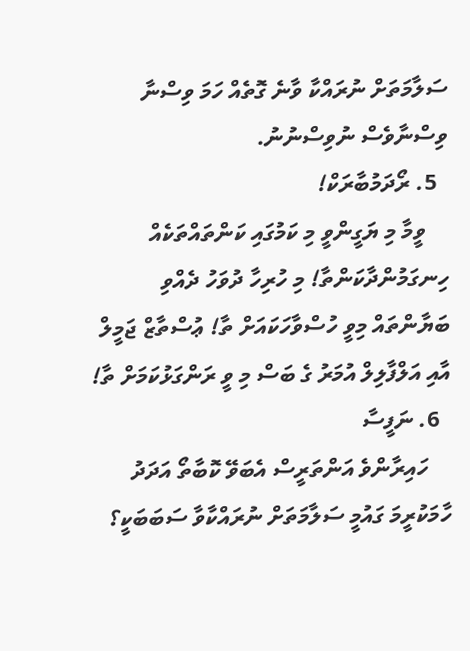ސަލާމަތަށް ނުރައްކާ ވާނެ ގޮތެއް ހަމަ ވިސްނާ ވިސްނާވެސް ނުވިސްނުނު.
  5. ރޯދަމުބާރަކް!
    ވީމާ މި ޔަގީންވީ މި ކަމުގައި ކަންތައްތަކެއް ހިނގަމުންދާކަންތާ! މި ހުރިހާ ދުވަހު ދެއްވި ބަޔާންތައް މިވީ ހުސްވާހަކައަށް ތާ! ޢުސްތާޒް ޖަމީލް އާއި އަލްފާލިލް އުމަރު ގެ ބަސް މި ވީ ރަންގަޅުކަމަށް ތާ!
  6. ނަފީސާ
    ހައިރާންވެ އަންތަރީސް އެބަވޭ ކޮބާތޯ އަދަދު ހާމަކުރީމަ ގައުމީ ސަލާމަތަށް ނުރައްކާވާ ސަބަބަކީ؟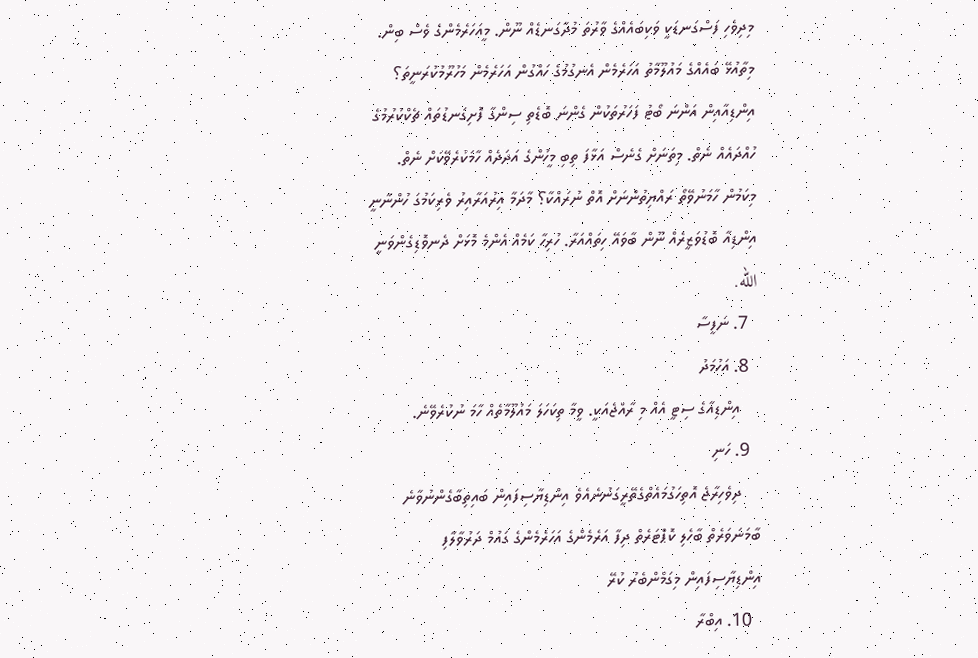މިދިވެހި ފަސްގަނޑަކީ ވަކިބައެއްގެ ވާރުތަ މުދާގަނޑެއް ނޫން. މީއަހަރެމެންގެ ވެސް ބިން. މިތާއުޅޭ ބައެއްގެ މައުލޫމާތު އަހަރެމެން އެނގުމުގެ ހައްގުން އަހަރެމެން މަހުރޫމުކުރަނީތަ؟ އިންޑިއާއިން އަންނަ ބޯޓު ފަހަރުތަކުން ގެންނަ ބޮޑެތި ސިންގާ ފޮށިގަނޑުތައް ޗެކްކުރުމުގެ ހުއްދައެއް ނެތް. މިތަނަށް ގެނެސް އަޅާފަ ތިބި މީހުންގެ އަދަދެއް ހާމަކުރެވޭކަށް ނެތް. މިކަމުން ހާމަނުވޭތޯ ރައްޔިތުންނަށް އޮތް ނުރައްކާ؟ މާދަމާ އިރުއަރާއިރު ވެރިކަމުގަ ހުންނާނީ އިންޑިއާ ބޮޑުވަޒީރެއް ނޫން ބާވައޭ ހިތައްއަރާ. ހުރިހާ ކަމެއް އެންމެ މޮޅަށް ދެނވޮޑިގެންވަނީ الله.
  7. ނަފީސާ
  8. އަހުމަދު
    އިންޑިއާގެ ސިޓީ އެއް މި ރާއްޖެއަކީ. ވީމާ ތިކަހަލަ މައުލޫމާތެއް ހާމަ ނުކުރެވޭނެ.
  9. ހަނި
    ދިވެހިރާޖެ އޮތިހަގުމައެތްގެތޭރީގަނުނެއެވެ އިންޑިޔާސިފައިން ބައިތިބާގެންނުވާނެ ބާމަނަވަރެތް ބާހެލި ކޮޕްޓަރެތް ދިފާ އަރެމެންގެ އަހަރެމެންގެ ގައުމް ދަރުވާލާފި އިންޑިޔާސިފައިން މިގަމްންބެރު ކުރޭ
  10. އިބްރާ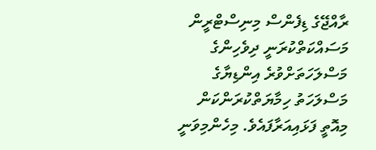ރާއްޖޭގެ ޑިފެންސް މިނިސްޓްރީން މަސައްކަތްކުރަނީ ދިވެހިންގެ މަސްލަހަތަށްވުރެ އިންޑިޔާގެ މަސްލަހަތު ހިމާޔަތްކުރަންކަން މިއޮތީ ފަޅައިއަރާފައެވެ. މިހެންމިވަނީ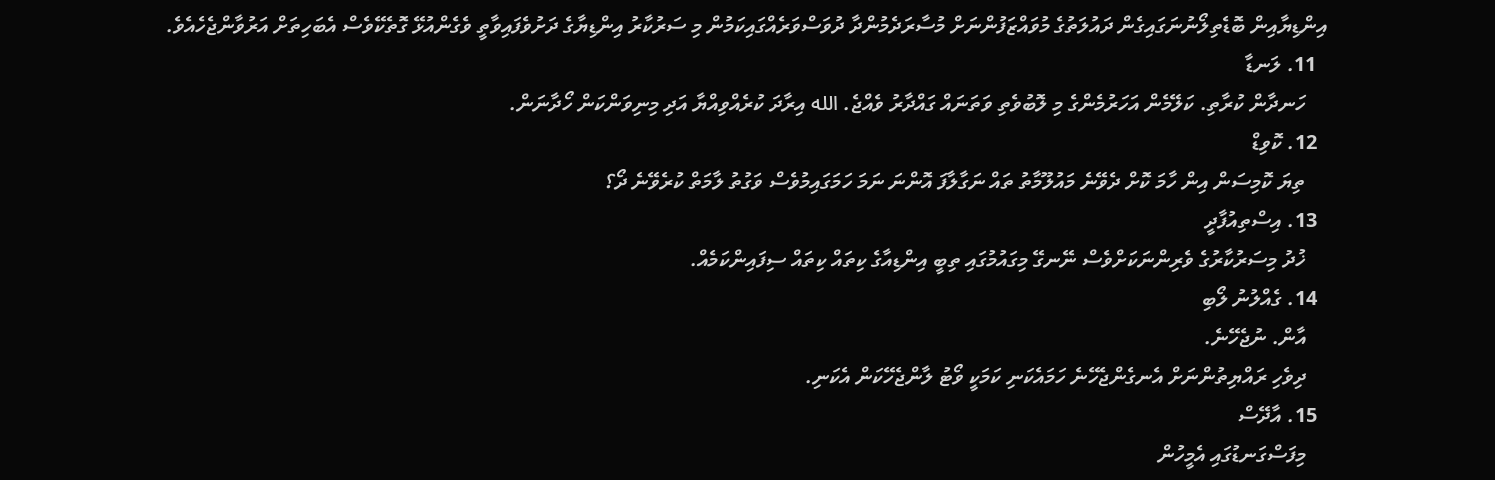އިންޑިޔާއިން ބޮޑެތިލޯނުނަގައިގެން ދައުލަތުގެ މުވައްޒަފުންނަށް މުސާރަދެމުންދާ ދުވަސްވަރެއްގައިކަމުން މި ސަރުކާރު އިންޑިޔާގެ ދަށުވެފައިވާތީ ވެގެންއުޅޭ ގޮތެކޭވެސް އެބަހިތަށް އަރުވާންޖެހެއެވެ.
  11. ލަނޑާ
    ހަނދާން ކުރާތި. ކަލޭމެން އަހަރުމެންގެ މި ލޮބުވެތި ވަތަނައް ގައްދާރު ވެއްޖެ. الله އިރާދަ ކުރެއްވިއްޔާ އަދި މިނިވަންކަން ހޯދާނަން.
  12. ކޮވިޑް
    ތިޔަ ކޮމިސަން އިން ހާމަ ކޮށް ދެވޭނެ މައުލޫމާތު ތައް ނަގާލާފަ އޮންނަ ނަމަ ހަމަގައިމުވެސް ވަގުތު ލާމަތް ކުރެވޭނެ ދޯ؟
  13. އިސްތިއުފާދީ
    ޚުދު މިސަރުކާރުގެ ވެރިންނަކަށްވެސް ނޭނގޭ މިގައުމުގައި ތިބީ އިންޑިއާގެ ކިތައް ކިތައް ސިފައިންކަމެއް.
  14. ގެއްލުނު ލޯބި
    އާން. ނުޖެހޭނެ.
    ދިވެހި ރައްޔިތުންނަށް އެނގެންޖެހޭނެ ހަމައެކަނި ކަމަކީ ވޯޓު ލާންޖެހޭކަން އެކަނި.
  15. އާދޭސް
    މިފަސްގަނޑުގައި އެމީހުން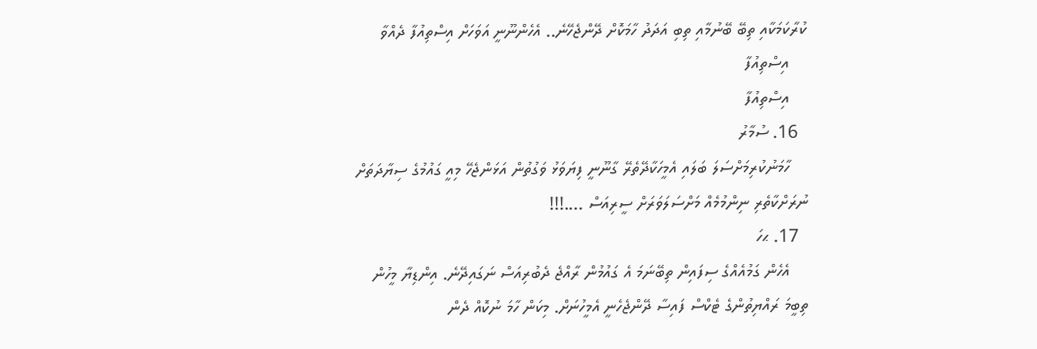ކުރާކަމަކާއި ތިބޭ ބޭނުމާއި ތިބި އަދަދު ހާމަކޮށް ދޭންޖެހޭނެ.. އެހެންނޫނީ އަވަހަށް އިސްތިއުފާ ދެއްވާ
    އިސްތިއުފާ
    އިސްތިއުފާ
  16. ސުމާރު
    ހާމަނުކުރިމަށްސަލަ ބަލައި އެމީހަކާދޭތެރޭ ގާނޫނީ ފިޔަވަޅު ވަގުތުން އަޅަންޖެހޭ މިއީ ގައުމުގެ ސިޔާދަތަށް ނުރަށްކާތެރި ނިންމުމެއް މަށްސަލަވަރަށް ސީރިއަސް ....!!!
  17. ޙހަ
    އެހެން ގަމުއެއްގެ ސިފައިން ތިބޭނަމަ އެ ގައުމުން ރާއްޖެ ދެބުރިއަސް ނަގައިދޭނެ. އިންޑިޔާ މީހުން ތިބީމަ ރައްޔިތުންގެ ޓެކްސް ފައިސާ ދޭންޖެހެނީ އެމީހުނަށް. މިކަން ހާމަ ނުކޮއް ދެން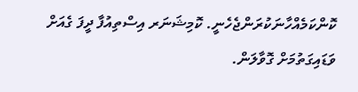ކޮންކަމެއްހާނަކުރަންޖެހެނީ. ކޮމިޝަނަރ އިސްތިއުފާ ދީފަ ގެއަށް ވަޑައިގަތުމަށް ގޮވާލަން.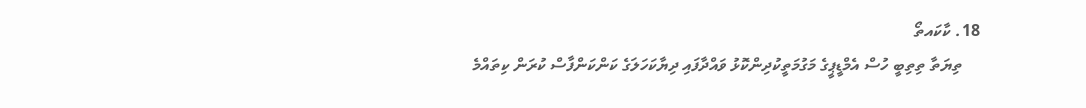18. ކާކައތޯ
    ތިޔަތާ ތިތިބީ ހުސް އެމްޑީޕީގެ މަގުމަތީކުދިންކޮޅު ވައްދާފައި ދިޔާކަހަލަގެ ކަންކަންފާސް ކުރަން ކިތައްމެ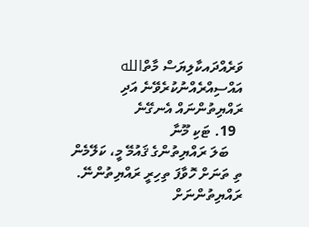ވަރެއްދައކާލިޔަސް މާތްالله އައްސިއްރެއްނުކުރެވޭނެ އަދި ރައްޔިތުންނައް އެނގޭނެ
  19. ޓަކި މޫނާ
    ބަލަ ރައްޔިތުންގެ ޤައުމޭ މީ، ކަލޭމެން ތި ތަނަށް ހޮވާފަ ތިހިރީ ރައްޔިތުންނޭ. ރައްޔިތުންނަށް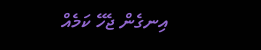އިނގެން ޖެހޭ ކަމެއް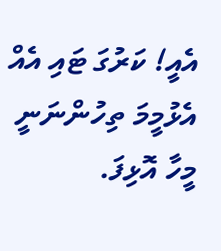އެއީ! ކަރުގަ ޓައި އެއް އެޅުމީމަ ތިހުންނަނީ މީހާ އޮޅިފަ.